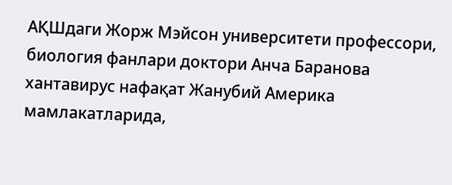АҚШдаги Жорж Мэйсон университети профессори, биология фанлари доктори Анча Баранова хантавирус нафақат Жанубий Америка мамлакатларида,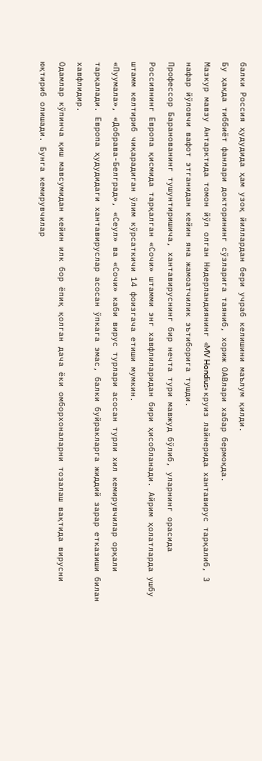балки Россия ҳудудида ҳам узоқ йиллардан бери учраб келишини маълум қилди.
Бу ҳақда тиббиёт фанлари докторининг сўзларига таяниб, хориж ОАВлари хабар бермоқда.
Мазкур мавзу Антарктида томон йўл олган Нидерландиянинг «MV Hondius» круиз лайнерида хантавирус тарқалиб, 3 нафар йўловчи вафот этганидан кейин яна жамоатчилик эътиборига тушди.
Профессор Баранованинг тушунтиришича, хантавируснинг бир нечта тури мавжуд бўлиб, уларнинг орасида Россиянинг Европа қисмида тарқалган «Сочи» штамми энг хавфлиларидан бири ҳисобланади. Айрим ҳолатларда ушбу штамм келтириб чиқарадиган ўлим кўрсаткичи 14 фоизгача етиши мумкин.
«Пуумала», «Добрава-Белград», «Сеул» ва «Сочи» каби вирус турлари асосан турли хил кемирувчилар орқали тарқалади. Европа ҳудудидаги хантавируслар асосан ўпкага эмас, балки буйракларга жиддий зарар етказиши билан хавфлидир.
Одамлар кўпинча қиш мавсумидан кейин илк бор ёпиқ қолган дача ёки омборхоналарни тозалаш вақтида вирусни юқтириб олишади. Бунга кемирувчилар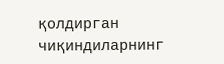қолдирган чиқиндиларнинг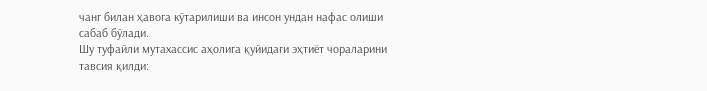чанг билан ҳавога кўтарилиши ва инсон ундан нафас олиши сабаб бўлади.
Шу туфайли мутахассис аҳолига қуйидаги эҳтиёт чораларини тавсия қилди: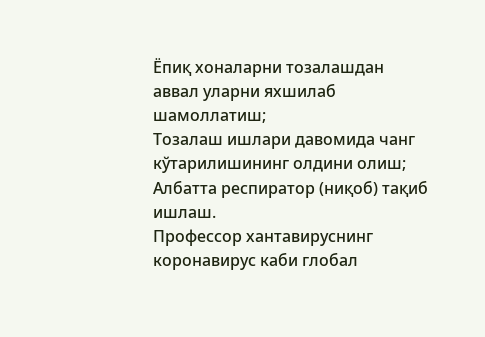Ёпиқ хоналарни тозалашдан аввал уларни яхшилаб шамоллатиш;
Тозалаш ишлари давомида чанг кўтарилишининг олдини олиш;
Албатта респиратор (ниқоб) тақиб ишлаш.
Профессор хантавируснинг коронавирус каби глобал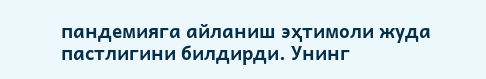пандемияга айланиш эҳтимоли жуда пастлигини билдирди. Унинг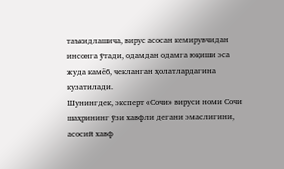таъкидлашича, вирус асосан кемирувчидан инсонга ўтади, одамдан одамга юқиши эса жуда камёб, чекланган ҳолатлардагина кузатилади.
Шунингдек, эксперт «Сочи» вируси номи Сочи шаҳрининг ўзи хавфли дегани эмаслигини, асосий хавф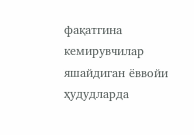фақатгина кемирувчилар яшайдиган ёввойи ҳудудларда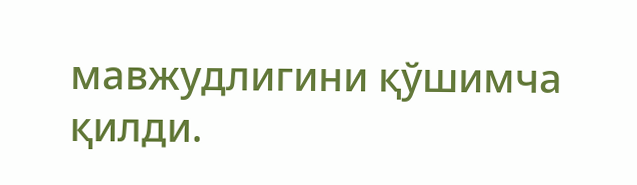мавжудлигини қўшимча қилди.